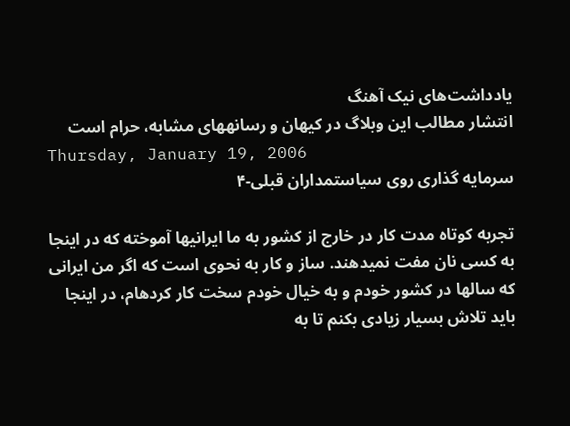یادداشت‌های نیک آهنگ
انتشار مطالب اين وبلاگ در کيهان و رسانههای مشابه، حرام است
Thursday, January 19, 2006
سرمايه گذاری روی سياستمداران قبلی-۴

تجربه کوتاه مدت کار در خارج از کشور به ما ايرانیها آموخته که در اينجا به کسی نان مفت نمیدهند. ساز و کار به نحوی است که اگر من ايرانی که سالها در کشور خودم و به خيال خودم سخت کار کردهام، در اينجا بايد تلاش بسيار زيادی بکنم تا به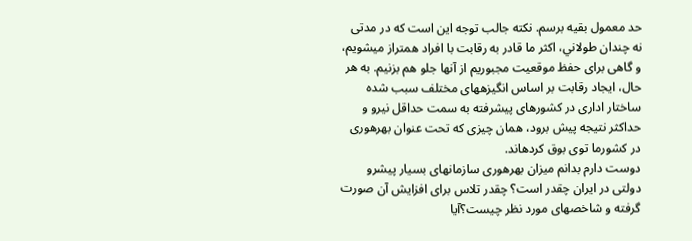حد معمول بقيه برسم. نکته جالب توجه اين است که در مدتی نه چندان طولاني، اکثر ما قادر به رقابت با افراد همتراز میشويم، و گاهی برای حفظ موقعيت مجبوريم از آنها جلو هم بزنيم. به هر حال، ايجاد رقابت بر اساس انگيزههای مختلف سبب شده ساختار اداری در کشورهای پيشرفته به سمت حداقل نيرو و حداکثر نتيجه پيش برود، همان چيزی که تحت عنوان بهرهوری در کشورما توی بوق کردهاند.
دوست دارم بدانم ميزان بهرهوری سازمانهای بسيار پيشرو دولتی در ايران چقدر است؟ چقدر تلاس برای افزايش آن صورت گرفته و شاخصهای مورد نظر چيست؟آيا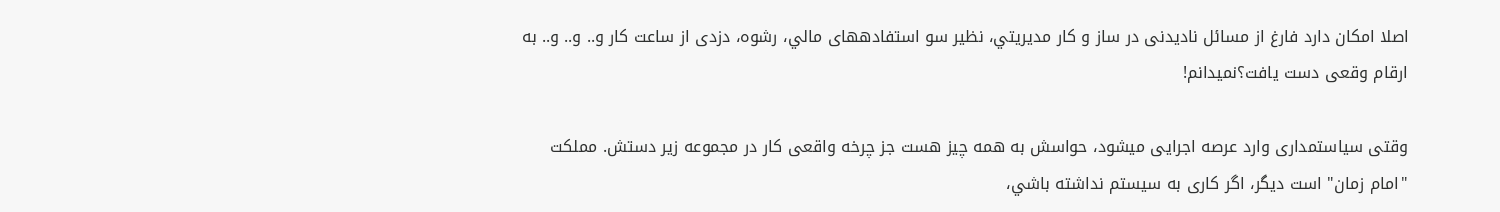اصلا امکان دارد فارغ از مسائل ناديدنی در ساز و کار مديريتي، نظير سو استفادههای مالي، رشوه، دزدی از ساعت کار و.. و.. و.. به ارقام وقعی دست يافت؟نمیدانم!

وقتی سياستمداری وارد عرصه اجرايی میشود، حواسش به همه چيز هست جز چرخه واقعی کار در مجموعه زير دستش. مملکت "امام زمان" است ديگر، اگر کاری به سيستم نداشته باشي،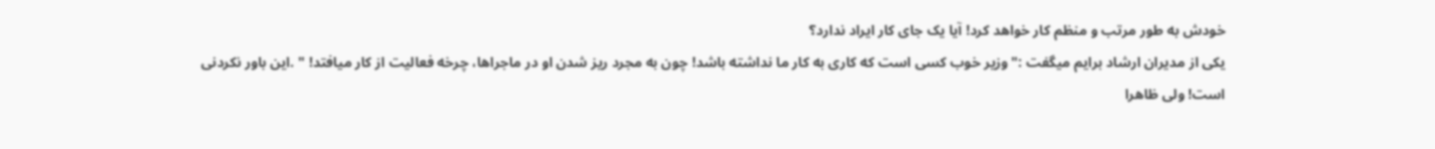خودش به طور مرتب و منظم کار خواهد کرد! آيا يک جای کار ايراد ندارد؟
يکی از مديران ارشاد برايم میگفت :" وزير خوب کسی است که کاری به کار ما نداشته باشد! چون به مجرد ريز شدن او در ماجراها، چرخه فعاليت از کار میافتد! " .اين باور نکردنی است! ولی ظاهرا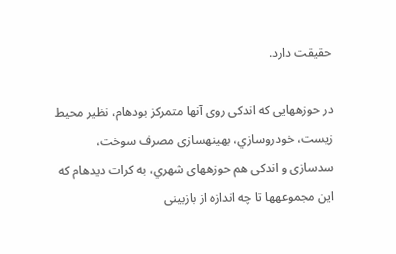حقيقت دارد.

در حوزههايی که اندکی روی آنها متمرکز بودهام، نظير محيط زيست، خودروسازي، بهينهسازی مصرف سوخت، سدسازی و اندکی هم حوزههای شهري، به کرات ديدهام که اين مجموعهها تا چه اندازه از بازبينی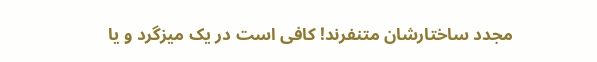مجدد ساختارشان متنفرند! کافی است در يک ميزگرد و يا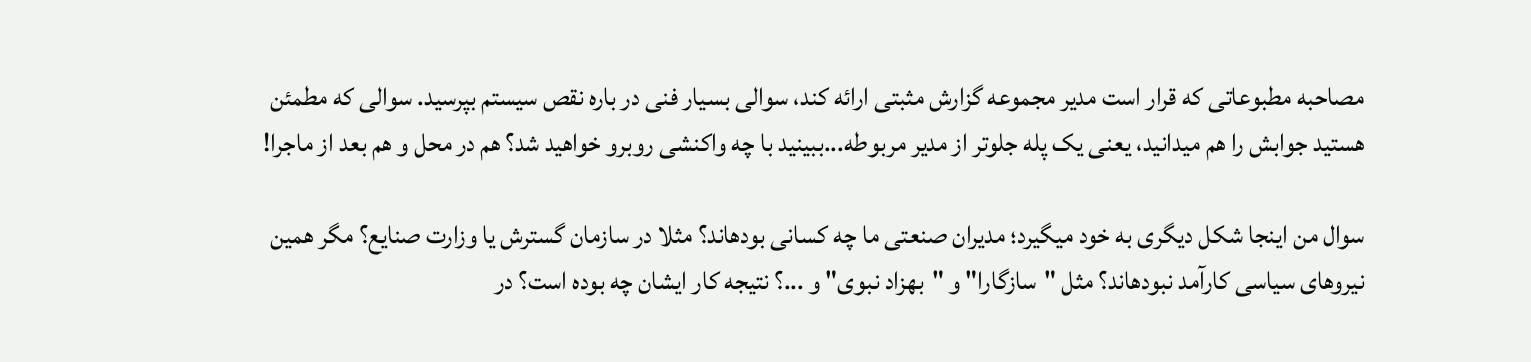مصاحبه مطبوعاتی که قرار است مدير مجموعه گزارش مثبتی ارائه کند، سوالی بسيار فنی در باره نقص سيستم بپرسيد. سوالی که مطمئن هستيد جوابش را هم میدانيد، يعنی يک پله جلوتر از مدير مربوطه...ببينيد با چه واکنشی روبرو خواهيد شد؟ هم در محل و هم بعد از ماجرا!

سوال من اینجا شکل دیگری به خود میگیرد؛ مدیران صنعتی ما چه کسانی بودهاند؟ مثلا در سازمان گسترش یا وزارت صنایع؟ مگر همین نیروهای سیاسی کارآمد نبودهاند؟ مثل "سازگارا" و "بهزاد نبوی" و ...؟ نتیجه کار ایشان چه بوده است؟ در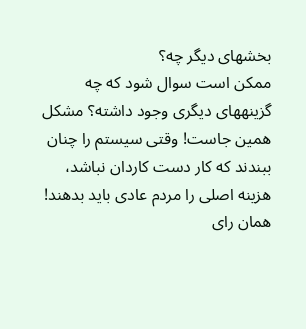بخشهای دیگر چه؟
ممکن است سوال شود که چه گزینههای دیگری وجود داشته؟ مشکل همین جاست! وقتی سیستم را چنان ببندند که کار دست کاردان نباشد، هزینه اصلی را مردم عادی باید بدهند! همان رای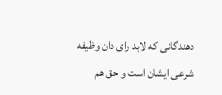دهندگانی که لابد رای دان وظیفه شرعی ایشان است و حق هم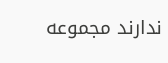ندارند مجموعه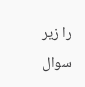را زیر سوال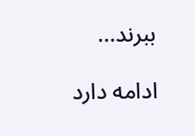ببرند...

ادامه دارد